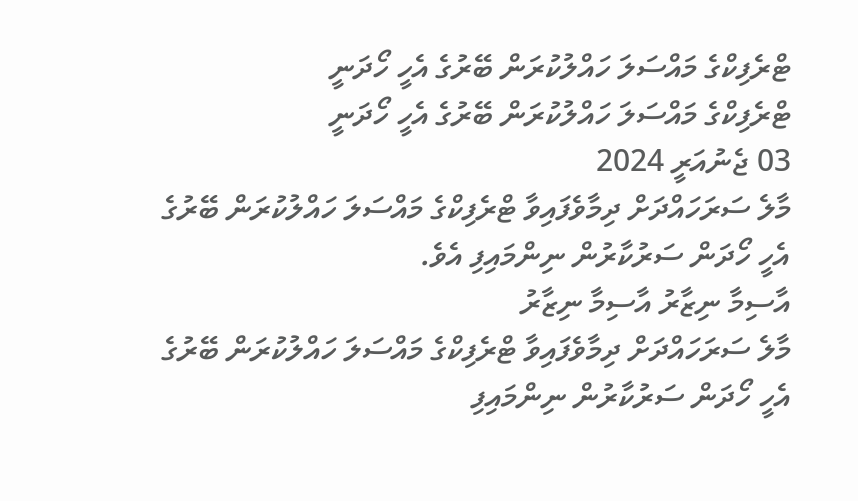ޓްރެފިކްގެ މައްސަލަ ހައްލުކުރަން ބޭރުގެ އެހީ ހޯދަނީ
ޓްރެފިކްގެ މައްސަލަ ހައްލުކުރަން ބޭރުގެ އެހީ ހޯދަނީ
03 ޖެނުއަރީ 2024
މާލެ ސަރަހައްދަށް ދިމާވެފައިވާ ޓްރެފިކްގެ މައްސަލަ ހައްލުކުރަން ބޭރުގެ އެހީ ހޯދަން ސަރުކާރުން ނިންމައިފި އެވެ.
އާސިމާ ނިޒާރު އާސިމާ ނިޒާރު
މާލެ ސަރަހައްދަށް ދިމާވެފައިވާ ޓްރެފިކްގެ މައްސަލަ ހައްލުކުރަން ބޭރުގެ އެހީ ހޯދަން ސަރުކާރުން ނިންމައިފި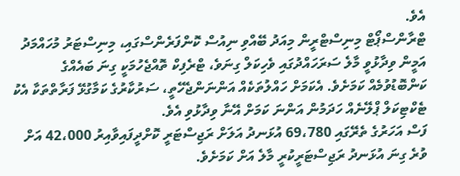އެވެ.
ޓްރާންސްޕޯޓް މިނިސްޓްރީން މިއަދު ބޭއްވި ނިއުސް ކޮންފަރެންސްގައި، މިނިސްޓަރު މުހައްމަދު އަމީން ވިދާޅުވީ މާލެ ސަރަހައްދުގައި ވެހިކަލް ގިނަވެ، ޓްރެފިކް ތޮއްޖެހުމަކީ ގިނަ ބައެއްގެ ކަންބޮޑުވުމެއް ކަމަށެވެ. އެކަމަށް ހައްލުތަކެއް އަންނަންޖެހޭތީ، ސަރުކާރުގެ ކަމާގުޅޭ ފަރާތްތަކާ އެކު ޓެކްޓިކަލް ޕްލޭނެއް ހަދަމުން އަންނަ ކަމަށް އޭނާ ވިދާޅުވި އެވެ.
ފަސް އަހަރުގެ ތެރޭގައި 69،780 އުޅަނދު އަލަށް ރަޖިސްޓަރީ ކޮށްދީފައިވާއިރު 42،000 އަށް ވުރެ ގިނަ އުޅަނދު ރަޖިސްޓަރީކުރީ މާލެ އަށް ކަމަށެވެ.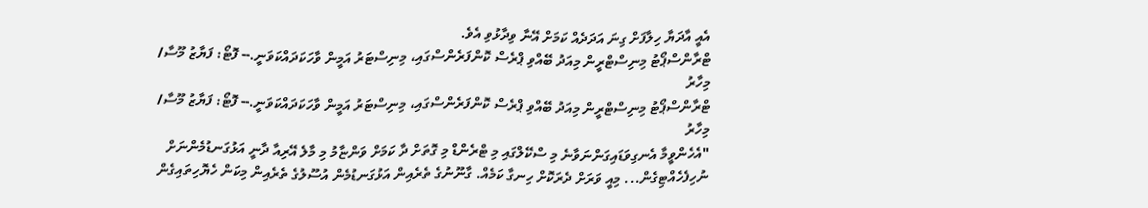އެއީ އާދަޔާ ހިލާފަށް ގިނަ އަދަދެއް ކަމަށް އޭނާ ވިދާޅުވި އެވެ.
ޓްރާންސްޕޯޓު މިނިސްޓްރީން މިއަދު ބޭއްވި ޕްރެސް ކޮންފަރެންސްގައި، މިނިސްޓަރު އަމީން ވާހަކަދައްކަވަނީ.-- ފޮޓޯ: ފަޔާޒު މޫސާ/ މިހާރު
ޓްރާންސްޕޯޓު މިނިސްޓްރީން މިއަދު ބޭއްވި ޕްރެސް ކޮންފަރެންސްގައި، މިނިސްޓަރު އަމީން ވާހަކަދައްކަވަނީ.-- ފޮޓޯ: ފަޔާޒު މޫސާ/ މިހާރު
"އެހެންވީމާ އެނގިވަޑައިގަންނަވާނެ މި ސްކޭލްގައި މި ޓްރެންޑް މި ގޮތަށް ދާ ކަމަށް ވަންޏާމު މި މާލެ އޭރިއާ ދާނީ އަޅުގަނޑުމެންނަށް ނުހިފެހެއްޓިގެން... މިއީ ވަރަށް ދެރަކޮށް ހިނގާ ކަމެއް. ގާނޫނުގެ ތެރެއިން އަޅުގަނޑުމެން އުސޫލުގެ ތެރެއިން މިކަން ހެޔޮހިތައިގެން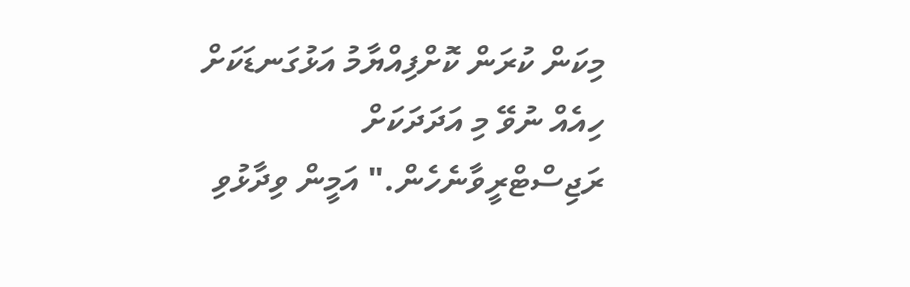މިކަން ކުރަން ކޮށްފިއްޔާމު އަޅުގަނޑަކަށް ހިއެއް ނުވޭ މި އަދަދަކަށް ރަޖިސްޓްރީވާނެހެން." އަމީން ވިދާޅުވި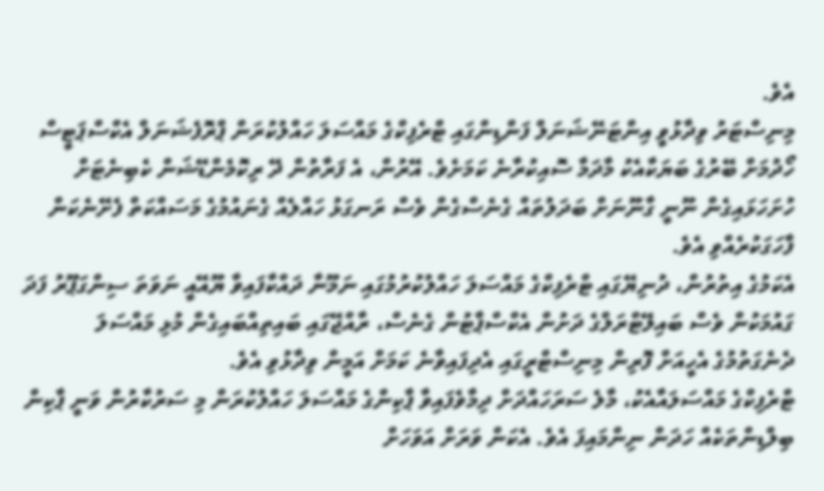އެވެ.
މިނިސްޓަރު ވިދާޅުވީ އިންޓަނޭޝަނަލް ފަންޑިންގައި ޓްރެފިކްގެ މައްސަލަ ހައްލުކުރަން ޕްރޮފެޝަނަލް އެކްސްޕަޓީސް ހޯދުމަށް ބޭރުގެ ބަޔަކާއެކު މާދަމާ ސޮއިކުރާނެ ކަމަށެވެ. އޭރުން، އެ ފަރާތުން ދޭ ރިކޮމެންޑޭޝަން ކެބިނެޓަށް ހުށަހަޅައިގެން ނޫނީ ގާނޫނަށް ބަދަލުތައް ގެނެސްގެން ވެސް ރަނގަޅު ހައްލެއް ގެނައުމުގެ މަސައްކަތް ފެށޭނެކަން ފާހަގަކުރެއްވި އެވެ.
އެކަމުގެ އިތުރުން، ދުނިޔޭގައި ޓްރެފިކްގެ މައްސަލަ ހައްލުކުރުމުގައި ނަމޫނާ ދައްކާފައިވާ ޔޫއޭއީ ނަވަތަ ސިންގަޕޫރު ފަދަ ގައުމަކުން ވެސް ބައިލޭޓްރަލްގެ ދަށުން އެކްސްޕާޓުން ގެނެސް، ރާއްޖޭގައި ބައިތިއްބައިގެން މުޅި މައްސަލަ ދެނެގަތުމުގެ އެހީއަށް ފޮރިން މިނިސްޓްރީގައި އެދިފައިވާނެ ކަމަށް އަމީން ވިދާޅުވި އެވެ.
ޓްރެފިކްގެ މައްސަލައާއެކު، މާލެ ސަރަހައްދަށް ދިމާވެފައިވާ ޕާކިންގެ މައްސަލަ ހައްލުކުރަން މި ސަރުކާރުން ވަނީ ޕާކިން ބިލްޑިންތަކެއް ހަދަން ނިންމައިފަ އެވެ. އެކަން ވަރަށް އަވަހަށް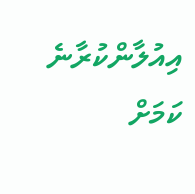އިއުލާންކުރާނެ ކަމަށް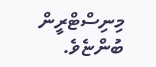މިނިސްޓްރީން ބުންޏެވެ.